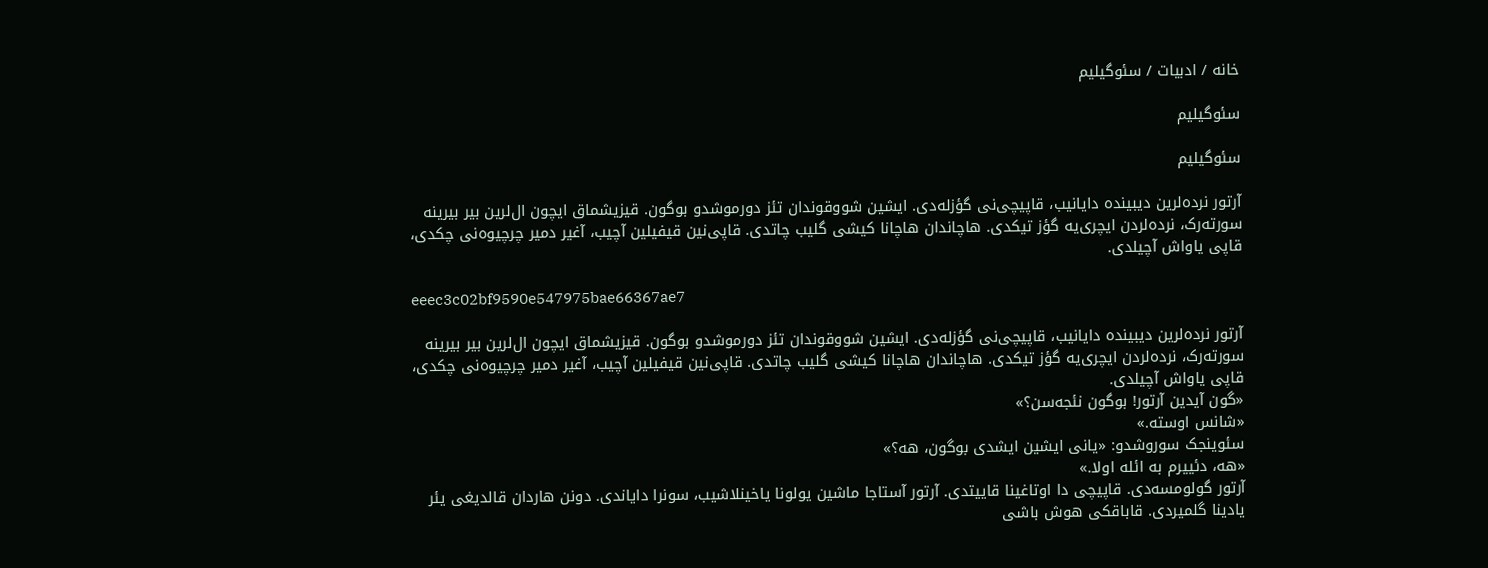خانه / ادبیات / سئوگیلیم

سئوگیلیم

سئوگیلیم

آرتور نرده‌لرین دیبینده دایانیب، قاپیچی‌نی گؤزله‌دی. ایشین شووقوندان تئز دورموشدو بوگون. قیزیشماق ایچون ال‌لرین بیر بیرینه سورته‌رک، نرده‌لردن ایچری‌یه گؤز تیکدی. هاچاندان هاچانا کیشی گلیب چاتدی. قاپی‌نین قیفیلین آچیب، آغیر دمیر چرچیوه‌نی چکدی، قاپی یاواش آچیلدی.

eeec3c02bf9590e547975bae66367ae7

آرتور نرده‌لرین دیبینده دایانیب، قاپیچی‌نی گؤزله‌دی. ایشین شووقوندان تئز دورموشدو بوگون. قیزیشماق ایچون ال‌لرین بیر بیرینه سورته‌رک، نرده‌لردن ایچری‌یه گؤز تیکدی. هاچاندان هاچانا کیشی گلیب چاتدی. قاپی‌نین قیفیلین آچیب، آغیر دمیر چرچیوه‌نی چکدی، قاپی یاواش آچیلدی.
«گون آیدین آرتور! بوگون نئجه‌سن؟»
«شانس اوسته‌.»
سئوینجک سوروشدو: «یانی ایشین ایشدی بوگون، هه؟»
«هه، دئییرم به ائله اولا.»
آرتور گولومسه‌دی. قاپیچی دا اوتاغینا قاییتدی. آرتور آستاجا ماشین یولونا یاخینلاشیب، سونرا دایاندی. دونن هاردان قالدیغی یئر یادینا گلمیردی. قاباقکی هوش باشی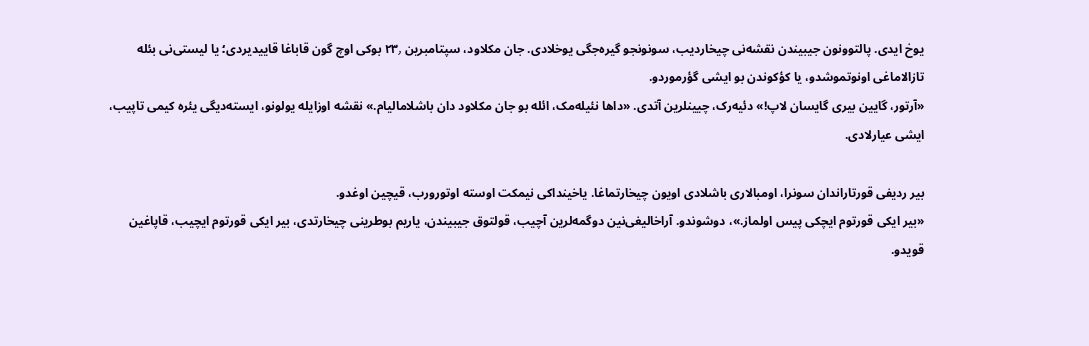یوخ ‌ایدی. پالتوونون جیبیندن نقشه‌نی چیخاردیب، سونونجو گیره‌‌جگی یوخلادی. جان مکلاود، سپتامبرین ۲۳٫ بوکی اوچ گون قاباغا قاییدیردی؛ یا لیستی‌نی بئله تازالاماغی اونوتموشدو، یا کؤکوندن بو ایشی گؤرموردو.
«آرتور، گایین بیری گایسان لاپ!» دئیه‌رک، چیینلرین آتدی. «داها نئیله‌مک، ائله بو جان مکلاود دان باشلامالیام.» نقشه اوزایله یولونو، ایسته‌دیگی یئره کیمی تاپیب، ایشی عیارلادی.

بیر ردیفی قورتاراندان سونرا، اومبالاری باشلادی اویون چیخارتماغا. یاخینداکی نیمکت اوسته اوتورورب، قیچین اوغدو.
«بیر ایکی قورتوم ایچکی پیس اولماز.»، دوشوندو. آراخالیغی‌نین دوگمه‌لرین آچیب، قولتوق جیبیندن، یاریم بوطرینی چیخارتدی، بیر ایکی قورتوم ایچیب، قاپاغین قویدو.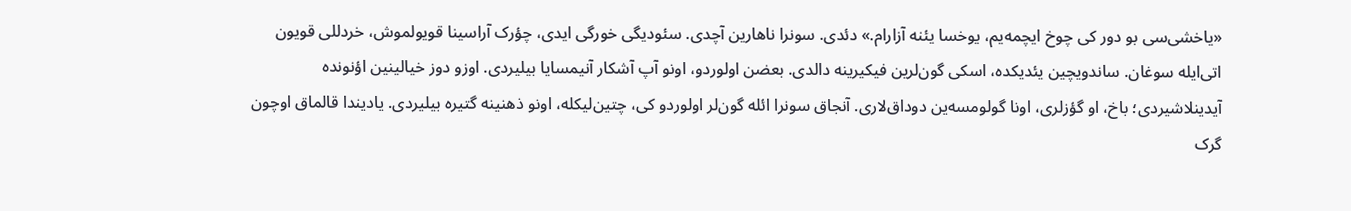«یاخشی‌سی بو دور کی چوخ ایچمه‌یم، یوخسا یئنه آزارام.» دئدی. سونرا ناهارین آچدی. سئودیگی خورگی ایدی، چؤرک آراسینا قویولموش، خردللی قویون اتی‌ایله سوغان. ساندویچین یئدیکده، اسکی گون‌لرین فیکیرینه دالدی. بعضن اولوردو، اونو آپ آشکار آنیمسایا بیلیردی. اوزو دوز خیالینین اؤنونده آیدینلاشیردی؛ باخ، او گؤزلری، اونا گولومسه‌ین دوداق‌لاری. آنجاق سونرا ائله گون‌لر اولوردو کی، چتین‌لیکله، اونو ذهنینه گتیره بیلیردی. یادیندا قالماق اوچون گرک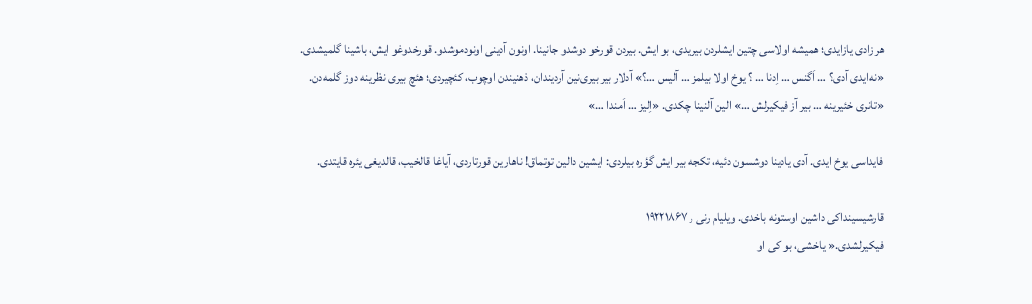هر زادی یازایدی؛ همیشه اولاسی چتین ایشلردن بیریدی، بو ایش. بیردن قورخو دوشدو جانینا. اونون آدینی اونودموشدو. قورخدوغو ایش، باشینا گلمیشدی.
«نه‌ایدی آدی؟ … اَگنس … اِدنا … ؟ یوخ اولا بیلمز … آلیس …؟» آدلار بیر بیری‌نین آردیندان، ذهنیندن اوچوب، کئچیردی؛ هئچ بیری نظرینه دوز گلمه‌دن.
«تانری خئیرینه … بیر آز فیکیرلش …» الین آلنینا چکدی. «اِلیز … اَمندا …»

فایداسی یوخ ‌ایدی. آدی یادینا دوشسون دئیه، تکجه بیر ایش گؤره بیلردی: ایشین دالین توتماق! ناهارین قورتاردی، آیاغا قالخیب، قالدیغی یئره قایتدی.

قارشیسینداکی داشین اوستونه باخدی. ویلیام رنی ۱۹۲۲۱۸۶۷٫
فیکیرلشدی.« یاخشی، بو کی او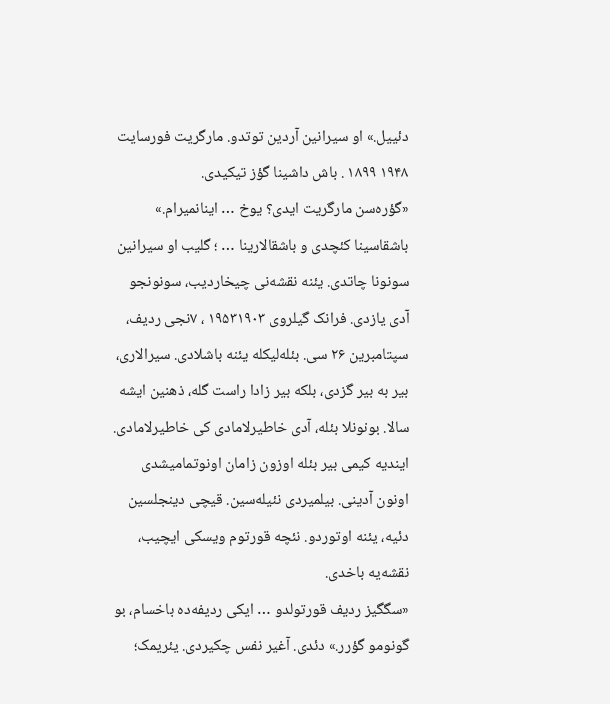دئییل.» او سیرانین آردین توتدو. مارگریت فورسایت ۱۹۴۸ ۱۸۹۹ . باش داشینا گؤز تیکیدی.
«گؤره‌سن مارگریت‌ ایدی؟ یوخ … اینانمیرام.» باشقاسینا کئچدی و باشقالارینا … ؛ گلیب او سیرانین سونونا چاتدی. یئنه نقشه‌نی چیخاردیب، سونونجو آدی یازدی. فرانک گیلروی ۱۹۵۳۱۹۰۳ ، ۷‌نجی ردیف، سپتامبرین ۲۶ سی. بئله‌لیکله یئنه باشلادی. سیرالاری، بیر به بیر گزدی، بلکه بیر زادا راست گله، ذهنین ایشه سالا. بونونلا بئله، آدی خاطیرلامادی کی خاطیرلامادی. ایندیه کیمی بیر بئله اوزون زامان اونوتمامیشدی اونون آدینی. بیلمیردی نئیله‌سین. قیچی دینجلسین دئیه، یئنه اوتوردو. نئچه قورتوم ویسکی ایچیب، نقشه‌یه باخدی.
«سگگیز ردیف قورتولدو … ایکی ردیفه‌ده باخسام، بو گونومو گؤرر.» دئدی. آغیر نفس چکیردی. یئریمک؛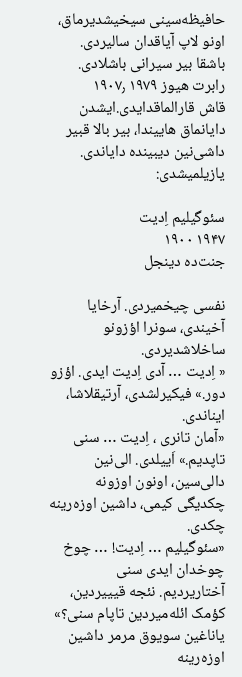حافیظه‌سینی سیخیشدیرماق، اونو لاپ آیاقدان سالیردی. باشقا بیر سیرانی باشلادی. رابرت هیوز ۱۹۷۹ ۱۹۰۷٫
قاش قارالماقدایدی.ایشدن دایانماق هاییندا، بیر بالا قبیر داشی‌نین دیبینده‌ دایاندی. یازیلمیشدی:

سئوگیلیم اِدیت
۱۹۴۷ ۱۹۰۰
جنت‌ده دینجل

نفسی چیخمیردی. آرخایا آخیندی، سونرا اؤزونو ساخلاشدیردی.
« اِدیت … آدی اِدیت‌ ایدی. اؤزو دور.» فیکیرلشدی، آرتیقلاشا، ایناندی.
«آمان تانری ، اِدیت … سنی تاپدیم.» اَییلدی. الی‌نین دالی‌سین، اونون اوزونه چکدیگی کیمی، داشین اوزه‌رینه چکدی.
«سئوگیلیم … اِدیت! … چوخ چوخدان ایدی سنی آختاریردیم. نئجه قیییردین، کؤمک ائله‌میردین تاپام سنی؟» یاناغین سویوق مرمر داشین اوزه‌رینه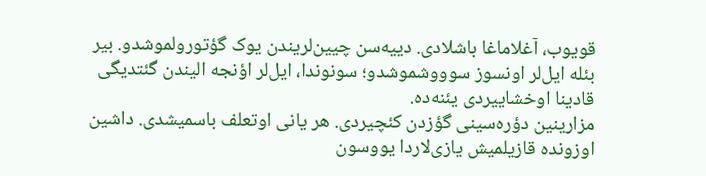قویوب، آغلاماغا باشلادی. دییه‌سن چیین‌لریندن یوک گؤتورولموشدو. بیر بئله ایل‌لر اونسوز سوووشموشدو؛ سونوندا، ایل‌لر اؤنجه الیندن گئتدیگی قادینا اوخشاییردی یئنه‌ده.
مزارینین دؤره‌سینی گؤزدن کئچیردی. هر یانی اوتعلف باسمیشدی. داشین اوزونده‌ قازیلمیش یازی‌لاردا یووسون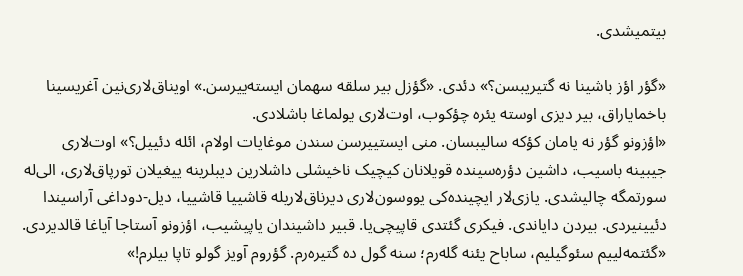بیتمیشدی.

«گؤر اؤز باشینا نه گتیریبسن؟» دئدی. «گؤزل بیر سلقه سهمان ایسته‌ییرسن.» اویناق‌لاری‌نین آغریسینا باخمایاراق، بیر دیزی اوسته یئره چؤکوب، اوت‌لاری یولماغا باشلادی.
«اؤزونو گؤر نه یامان کؤکه سالیبسان. منی ایستییرسن سندن موغایات اولام، ائله دئییل؟» اوت‌لاری جیبینه باسیب، داشین دؤره‌سینده‌ قویلانان کیچیک ناخیشلی داشلارین دیبلرینه ییغیلان تورپاق‌لاری، الی‌له سورتمگه چالیشدی. یازی‌لار ایچینده‌کی یووسون‌لاری دیرناق‌لاریله قاشییا قاشییا، دیل-دوداغی آراسیندا دئیینیردی. بیردن دایاندی. فیکری گئتدی قاپیچی‌یا. قبیر داشیندان یاپیشیب، اؤزونو آستاجا آیاغا قالدیردی.
«گئتمه‌لییم سئوگیلیم، ساباح یئنه گله‌رم؛ سنه گول ده گتیره‌رم. گؤروم آویز گولو تاپا بیلرم!»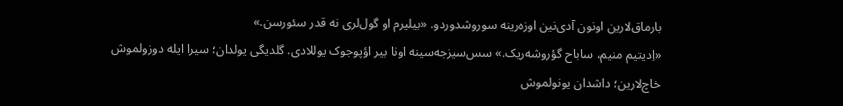بارماق‌لارین اونون آدی‌نین اوزه‌رینه سوروشدوردو. «بیلیرم او گول‌لری نه قدر سئور‌سن.»
«اِدیتیم منیم، ساباح گؤروشه‌ریک.» سس‌سیزجه‌سینه اونا بیر اؤپوجوک یوللادی. گلدیگی یولدان؛ سیرا ایله دوزولموش خاچ‌لارین؛ داشدان یونولموش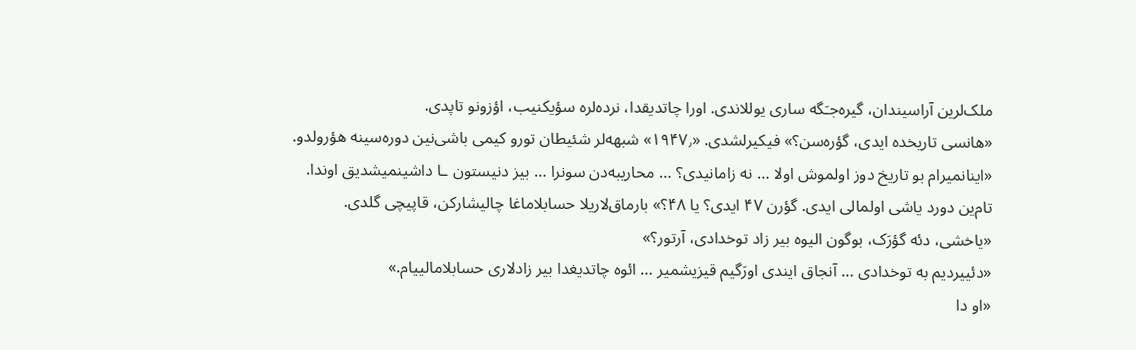ملک‌لرین آراسیندان، گیره‌جـَگه ساری یوللاندی. اورا چاتدیقدا، نرده‌لره سؤیکنیب، اؤزونو تاپدی.
«هانسی تاریخده ایدی، گؤره‌سن؟» فیکیرلشدی. «۱۹۴۷٫» شبهه‌لر شئیطان تورو کیمی باشی‌نین دوره‌سینه هؤرولدو.
«اینانمیرام بو تاریخ دوز اولموش اولا … نه زامانیدی؟ … محاریبه‌دن سونرا … بیز دنیستون ـا داشینمیشدیق اوندا. تام‌ین دورد یاشی اولمالی ایدی. گؤرن ۴۷ ایدی؟ یا ۴۸؟» بارماق‌لاریلا حسابلاماغا چالیشارکن، قاپیچی گلدی.
«یاخشی، دئه گؤرَک، بوگون الیوه بیر زاد توخدادی، آرتور؟»
«دئییردیم به توخدادی … آنجاق ایندی اورَگیم قیزیشمیر … ائوه چاتدیغدا بیر زادلاری حسابلامالییام.»
«او دا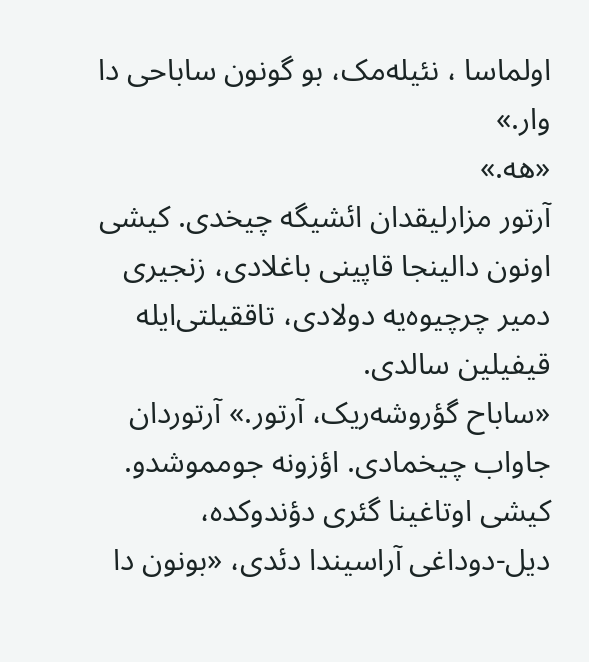اولماسا ، نئیله‌مک، بو گونون ساباحی دا وار.»
«هه.»
آرتور مزارلیقدان ائشیگه چیخدی. کیشی اونون دالینجا قاپینی باغلادی، زنجیری
دمیر چرچیوه‌یه دولادی، تاققیلتی‌ایله قیفیلین سالدی.
«ساباح گؤروشه‌ریک، آرتور.» آرتوردان جاواب چیخمادی. اؤزونه جومموشدو.
کیشی اوتاغینا گئری دؤندوکده، دیل‌-دوداغی آراسیندا دئدی، «بونون دا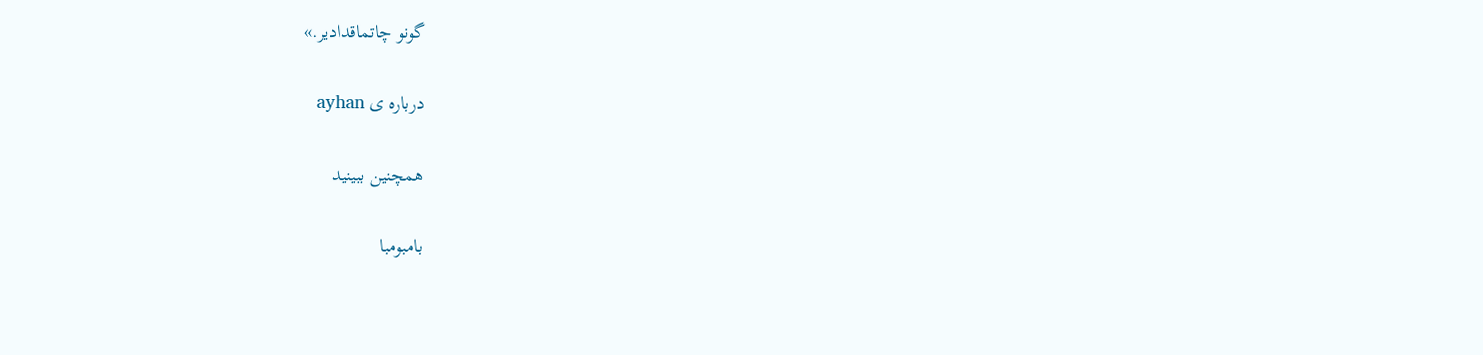گونو چاتماقدادیر.»

درباره ی ayhan

همچنین ببینید

بامبومبا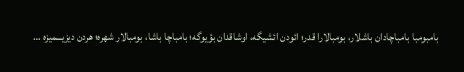بامبومبا بامباچادان باشلار، بومبالارا قدر؛ ائودن ائشیگه، اوشاقدان بؤیوگه؛ بامباچا باشا، بومبالار شهره؛ هردن دیزیـــمیزه …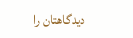دیدگاهتان را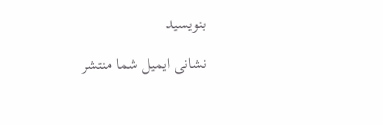بنویسید

نشانی ایمیل شما منتشر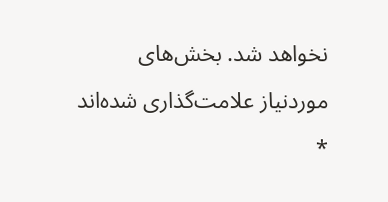نخواهد شد. بخش‌های موردنیاز علامت‌گذاری شده‌اند *